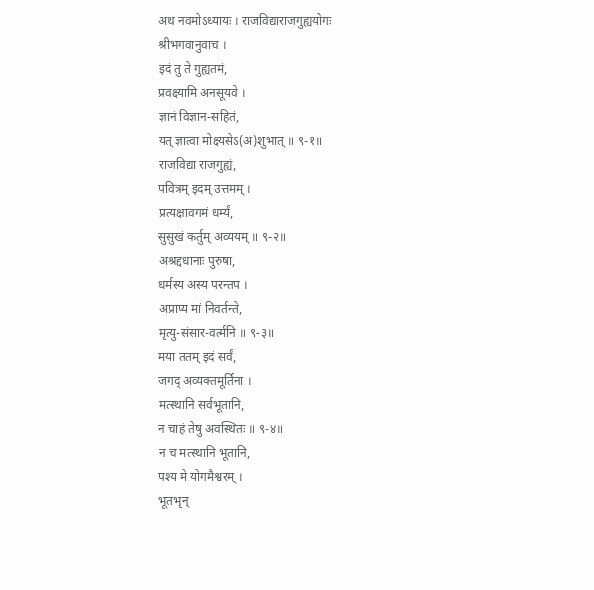अथ नवमोऽध्यायः । राजविद्याराजगुह्ययोगः
श्रीभगवानुवाच ।
इदं तु ते गुह्यतमं,
प्रवक्ष्यामि अनसूयवे ।
ज्ञानं विज्ञान-सहितं,
यत् ज्ञात्वा मोक्ष्यसेऽ(अ)शुभात् ॥ ९-१॥
राजविद्या राजगुह्यं,
पवित्रम् इदम् उत्तमम् ।
प्रत्यक्षावगमं धर्म्यं,
सुसुखं कर्तुम् अव्ययम् ॥ ९-२॥
अश्रद्दधानाः पुरुषा,
धर्मस्य अस्य परन्तप ।
अप्राप्य मां निवर्तन्ते,
मृत्यु-संसार-वर्त्मनि ॥ ९-३॥
मया ततम् इदं सर्वं,
जगद् अव्यक्तमूर्तिना ।
मत्स्थानि सर्वभूतानि,
न चाहं तेषु अवस्थितः ॥ ९-४॥
न च मत्स्थानि भूतानि,
पश्य मे योगमैश्वरम् ।
भूतभृन्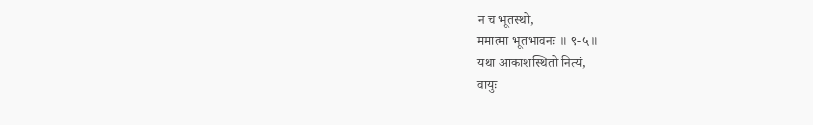न च भूतस्थो,
ममात्मा भूतभावनः ॥ ९-५॥
यथा आकाशस्थितो नित्यं,
वायुः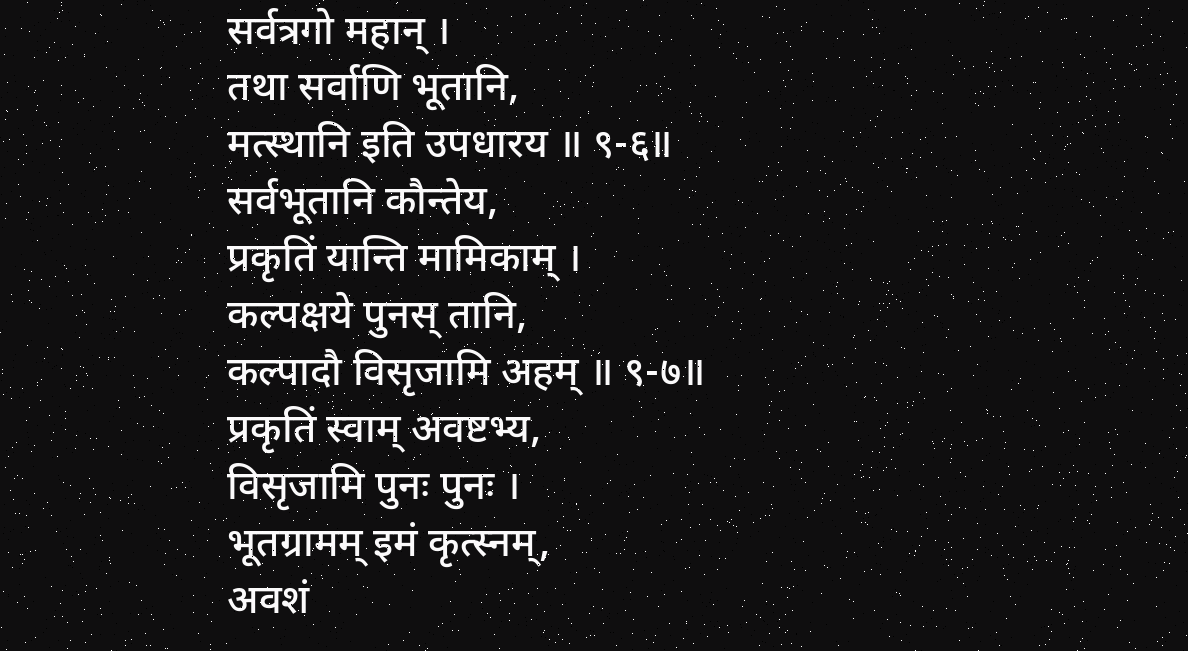सर्वत्रगो महान् ।
तथा सर्वाणि भूतानि,
मत्स्थानि इति उपधारय ॥ ९-६॥
सर्वभूतानि कौन्तेय,
प्रकृतिं यान्ति मामिकाम् ।
कल्पक्षये पुनस् तानि,
कल्पादौ विसृजामि अहम् ॥ ९-७॥
प्रकृतिं स्वाम् अवष्टभ्य,
विसृजामि पुनः पुनः ।
भूतग्रामम् इमं कृत्स्नम्,
अवशं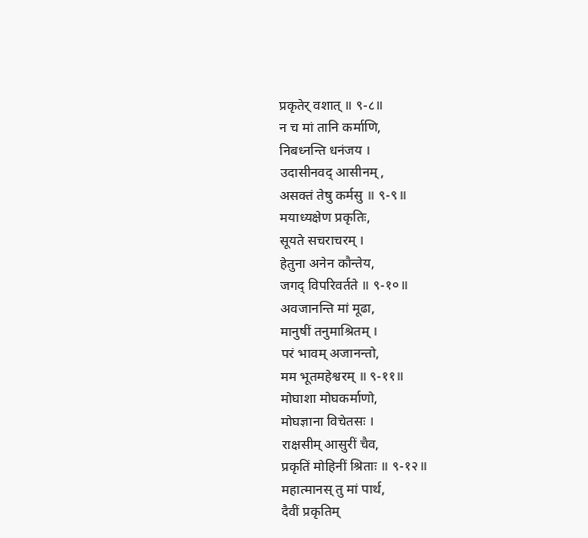प्रकृतेर् वशात् ॥ ९-८॥
न च मां तानि कर्माणि,
निबध्नन्ति धनंजय ।
उदासीनवद् आसीनम्,
असक्तं तेषु कर्मसु ॥ ९-९॥
मयाध्यक्षेण प्रकृतिः,
सूयते सचराचरम् ।
हेतुना अनेन कौन्तेय,
जगद् विपरिवर्तते ॥ ९-१०॥
अवजानन्ति मां मूढा,
मानुषीं तनुमाश्रितम् ।
परं भावम् अजानन्तो,
मम भूतमहेश्वरम् ॥ ९-११॥
मोघाशा मोघकर्माणो,
मोघज्ञाना विचेतसः ।
राक्षसीम् आसुरीं चैव,
प्रकृतिं मोहिनीं श्रिताः ॥ ९-१२॥
महात्मानस् तु मां पार्थ,
दैवीं प्रकृतिम्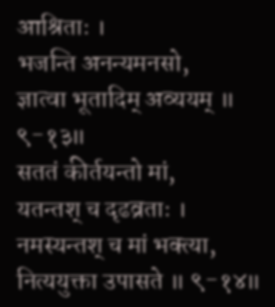आश्रिताः ।
भजन्ति अनन्यमनसो,
ज्ञात्वा भूतादिम् अव्ययम् ॥ ९-१३॥
सततं कीर्तयन्तो मां,
यतन्तश् च दृढव्रताः ।
नमस्यन्तश् च मां भक्त्या,
नित्ययुक्ता उपासते ॥ ९-१४॥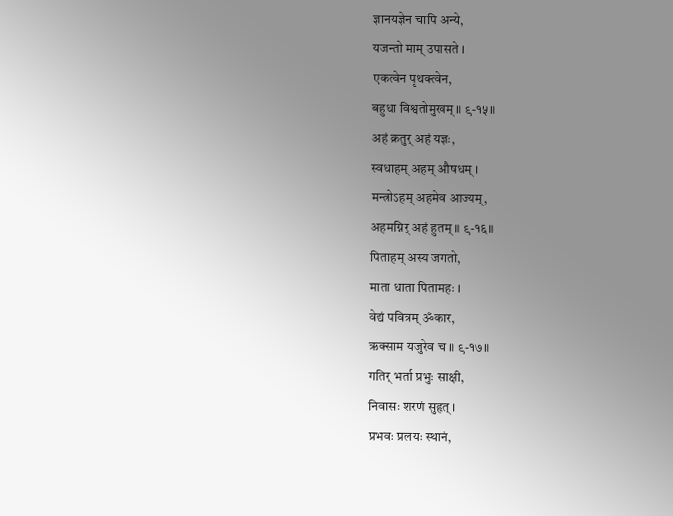ज्ञानयज्ञेन चापि अन्ये,
यजन्तो माम् उपासते ।
एकत्वेन पृथक्त्वेन,
बहुधा विश्वतोमुखम् ॥ ९-१५॥
अहं क्रतुर् अहं यज्ञः,
स्वधाहम् अहम् औषधम् ।
मन्त्रोऽहम् अहमेव आज्यम्,
अहमग्निर् अहं हुतम् ॥ ९-१६॥
पिताहम् अस्य जगतो,
माता धाता पितामहः ।
वेद्यं पवित्रम् ॐकार,
ऋक्साम यजुरेव च ॥ ९-१७॥
गतिर् भर्ता प्रभुः साक्षी,
निवासः शरणं सुहृत् ।
प्रभवः प्रलयः स्थानं,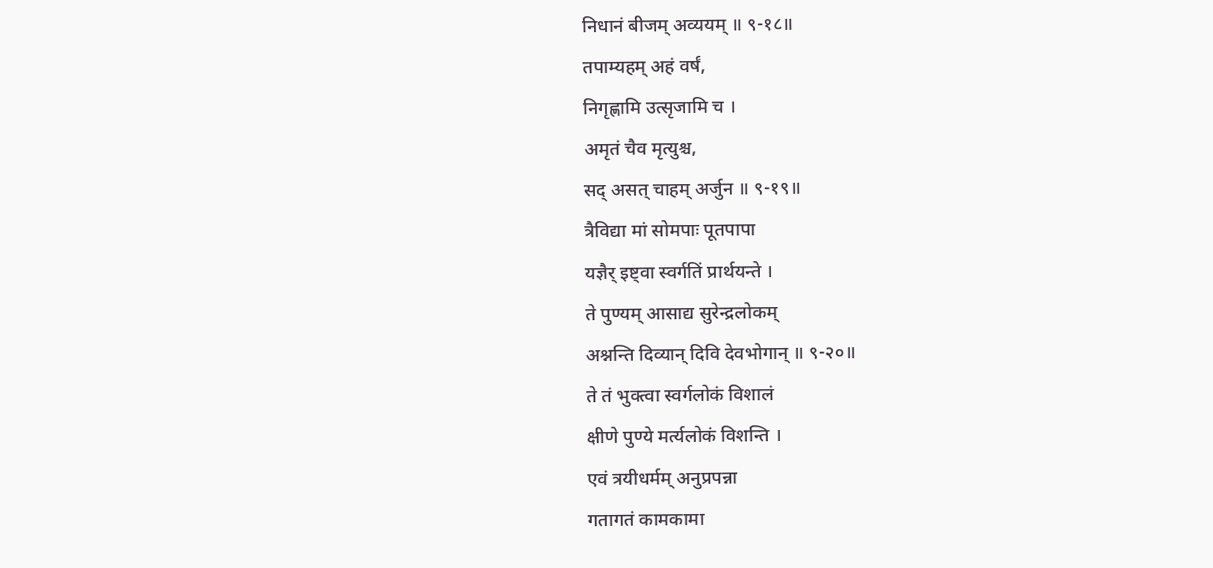निधानं बीजम् अव्ययम् ॥ ९-१८॥
तपाम्यहम् अहं वर्षं,
निगृह्णामि उत्सृजामि च ।
अमृतं चैव मृत्युश्च,
सद् असत् चाहम् अर्जुन ॥ ९-१९॥
त्रैविद्या मां सोमपाः पूतपापा
यज्ञैर् इष्ट्वा स्वर्गतिं प्रार्थयन्ते ।
ते पुण्यम् आसाद्य सुरेन्द्रलोकम्
अश्नन्ति दिव्यान् दिवि देवभोगान् ॥ ९-२०॥
ते तं भुक्त्वा स्वर्गलोकं विशालं
क्षीणे पुण्ये मर्त्यलोकं विशन्ति ।
एवं त्रयीधर्मम् अनुप्रपन्ना
गतागतं कामकामा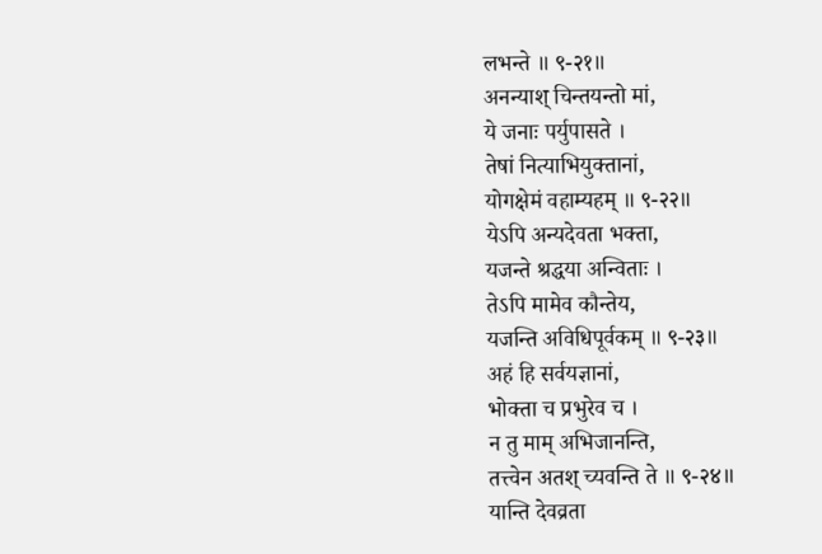लभन्ते ॥ ९-२१॥
अनन्याश् चिन्तयन्तो मां,
ये जनाः पर्युपासते ।
तेषां नित्याभियुक्तानां,
योगक्षेमं वहाम्यहम् ॥ ९-२२॥
येऽपि अन्यदेवता भक्ता,
यजन्ते श्रद्धया अन्विताः ।
तेऽपि मामेव कौन्तेय,
यजन्ति अविधिपूर्वकम् ॥ ९-२३॥
अहं हि सर्वयज्ञानां,
भोक्ता च प्रभुरेव च ।
न तु माम् अभिजानन्ति,
तत्त्वेन अतश् च्यवन्ति ते ॥ ९-२४॥
यान्ति देवव्रता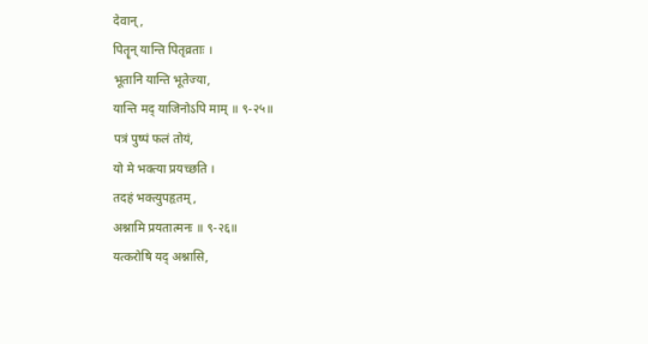देवान्,
पितॄन् यान्ति पितृव्रताः ।
भूतानि यान्ति भूतेज्या,
यान्ति मद् याजिनोऽपि माम् ॥ ९-२५॥
पत्रं पुष्पं फलं तोयं,
यो मे भक्त्या प्रयच्छति ।
तदहं भक्त्युपहृतम्,
अश्नामि प्रयतात्मनः ॥ ९-२६॥
यत्करोषि यद् अश्नासि,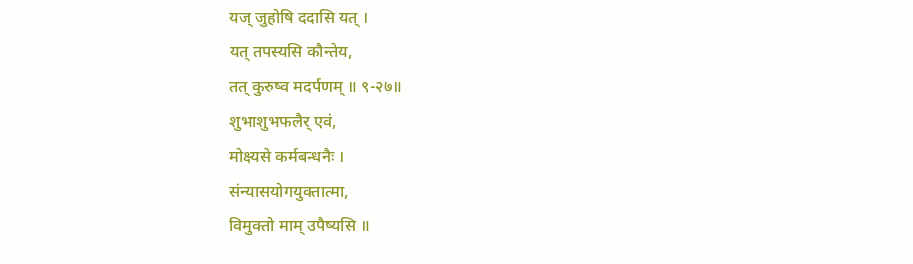यज् जुहोषि ददासि यत् ।
यत् तपस्यसि कौन्तेय,
तत् कुरुष्व मदर्पणम् ॥ ९-२७॥
शुभाशुभफलैर् एवं,
मोक्ष्यसे कर्मबन्धनैः ।
संन्यासयोगयुक्तात्मा,
विमुक्तो माम् उपैष्यसि ॥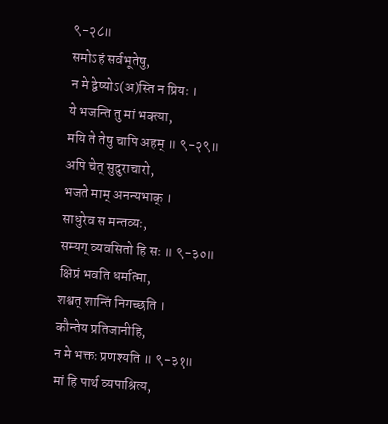९-२८॥
समोऽहं सर्वभूतेषु,
न मे द्वेष्योऽ(अ)स्ति न प्रियः ।
ये भजन्ति तु मां भक्त्या,
मयि ते तेषु चापि अहम् ॥ ९-२९॥
अपि चेत् सुदुराचारो,
भजते माम् अनन्यभाक् ।
साधुरेव स मन्तव्यः,
सम्यग् व्यवसितो हि सः ॥ ९-३०॥
क्षिप्रं भवति धर्मात्मा,
शश्वत् शान्तिं निगच्छति ।
कौन्तेय प्रतिजानीहि,
न मे भक्तः प्रणश्यति ॥ ९-३१॥
मां हि पार्थ व्यपाश्रित्य,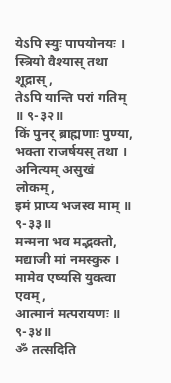येऽपि स्युः पापयोनयः ।
स्त्रियो वैश्यास् तथा शूद्रास्,
तेऽपि यान्ति परां गतिम् ॥ ९-३२॥
किं पुनर् ब्राह्मणाः पुण्या,
भक्ता राजर्षयस् तथा ।
अनित्यम् असुखं लोकम्,
इमं प्राप्य भजस्व माम् ॥ ९-३३॥
मन्मना भव मद्भक्तो,
मद्याजी मां नमस्कुरु ।
मामेव एष्यसि युक्त्वा एवम्,
आत्मानं मत्परायणः ॥ ९-३४॥
ॐ तत्सदिति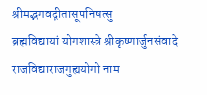श्रीमद्भगवद्गीतासूपनिषत्सु
ब्रह्मविद्यायां योगशास्त्रे श्रीकृष्णार्जुनसंवादे
राजविद्याराजगुह्ययोगो नाम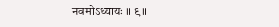नवमोऽध्यायः ॥ ९॥